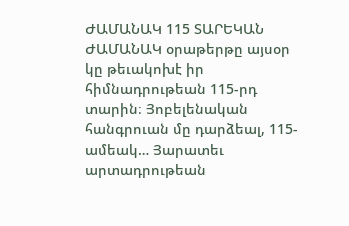ԺԱՄԱՆԱԿ 115 ՏԱՐԵԿԱՆ
ԺԱՄԱՆԱԿ օրաթերթը այսօր կը թեւակոխէ իր հիմնադրութեան 115-րդ տարին։ Յոբելենական հանգրուան մը դարձեալ, 115-ամեակ… Յարատեւ արտադրութեան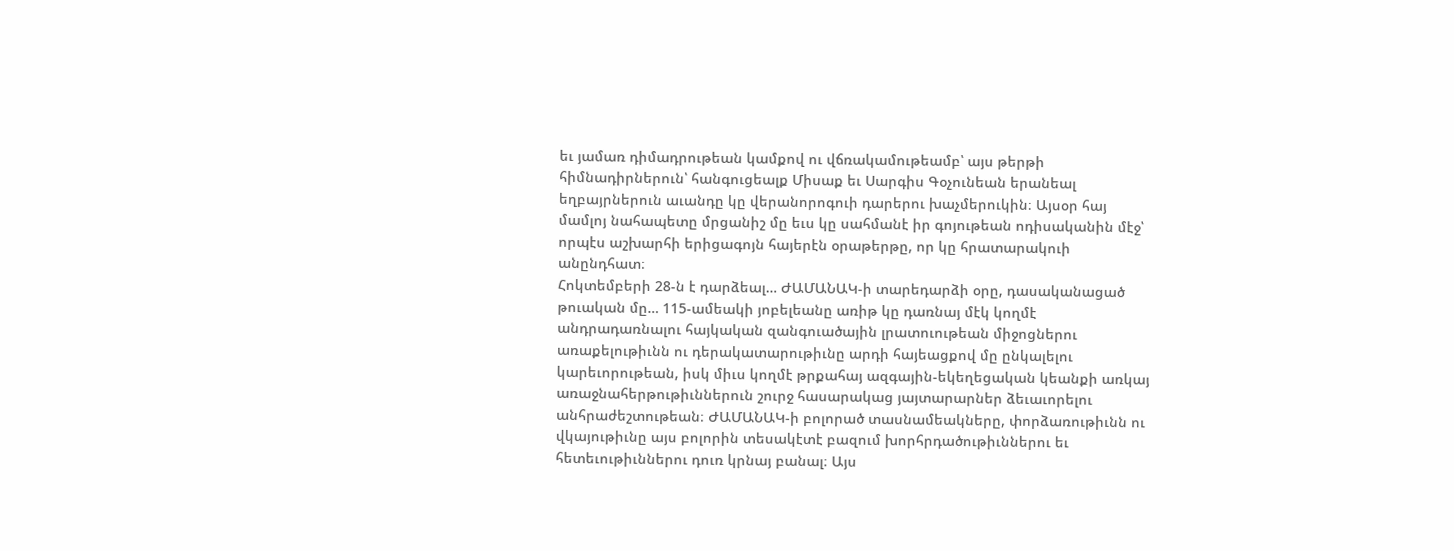եւ յամառ դիմադրութեան կամքով ու վճռակամութեամբ՝ այս թերթի հիմնադիրներուն՝ հանգուցեալք Միսաք եւ Սարգիս Գօչունեան երանեալ եղբայրներուն աւանդը կը վերանորոգուի դարերու խաչմերուկին։ Այսօր հայ մամլոյ նահապետը մրցանիշ մը եւս կը սահմանէ իր գոյութեան ոդիսականին մէջ՝ որպէս աշխարհի երիցագոյն հայերէն օրաթերթը, որ կը հրատարակուի անընդհատ։
Հոկտեմբերի 28-ն է դարձեալ… ԺԱՄԱՆԱԿ-ի տարեդարձի օրը, դասականացած թուական մը… 115-ամեակի յոբելեանը առիթ կը դառնայ մէկ կողմէ անդրադառնալու հայկական զանգուածային լրատուութեան միջոցներու առաքելութիւնն ու դերակատարութիւնը արդի հայեացքով մը ընկալելու կարեւորութեան, իսկ միւս կողմէ թրքահայ ազգային-եկեղեցական կեանքի առկայ առաջնահերթութիւններուն շուրջ հասարակաց յայտարարներ ձեւաւորելու անհրաժեշտութեան։ ԺԱՄԱՆԱԿ-ի բոլորած տասնամեակները, փորձառութիւնն ու վկայութիւնը այս բոլորին տեսակէտէ բազում խորհրդածութիւններու եւ հետեւութիւններու դուռ կրնայ բանալ։ Այս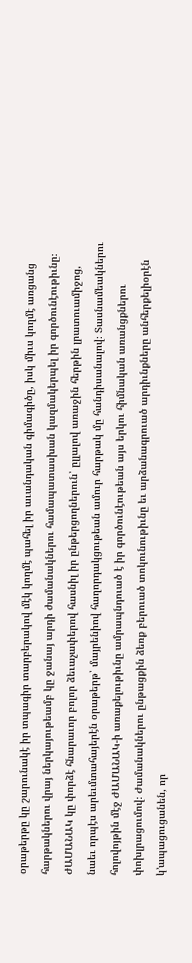օրաթերթը կը շարունակէ իր տպագիր տարբերակով մէկ կողմէ պահել իր աւանդական գիմագիծը, իսկ միւս կողմէ առցանց հարթակներու վրայ ներկայութեամբ կը ջանայ արդի ժամանակներու համապատասխան կազմակերպել իր գործունէութիւնը։ ԺԱՄԱՆԱԿ կը փորձէ հնարաւոր բոլոր ձեւաչափերով հասնիլ իր ընթերցողներուն՝ ըլլալով առաջին հերթին լրատուամիջոց, նաեւ որպէս արեւմտահայերէն օրաթերթ՝ մայրենիով հաղորդակցութեան ամուր հարթակ մը հանդիսանալով։ Տասնամեակներու հոլովոյթին մէջ ԺԱՄԱՆԱԿ-ի առաքելութիւնը ամրապնդուած է իր գործունէութեան այս երկու հիմնական առանցքներու փոխլրացումով։ Ժամանակներու ընթացքին ձեռք բերուած տոկունութիւնը եւ արձանագրուած արդիւնքները անհերքելիօրէն կ՚ապացուցանեն, որ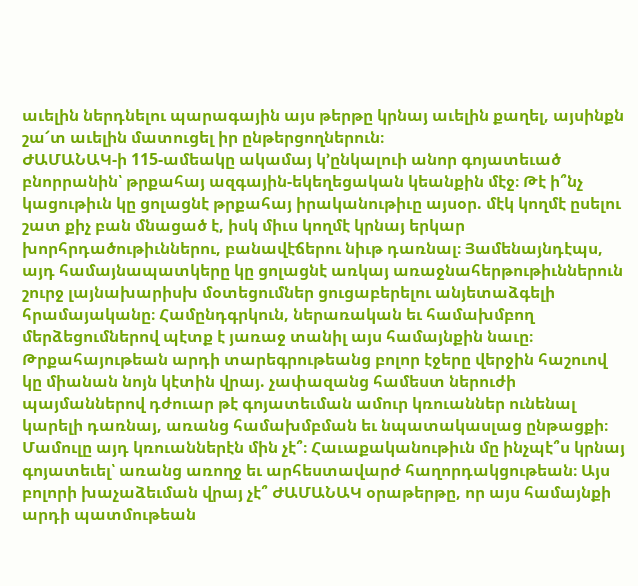աւելին ներդնելու պարագային այս թերթը կրնայ աւելին քաղել, այսինքն շա՜տ աւելին մատուցել իր ընթերցողներուն։
ԺԱՄԱՆԱԿ-ի 115-ամեակը ակամայ կ՚ընկալուի անոր գոյատեւած բնորրանին՝ թրքահայ ազգային-եկեղեցական կեանքին մէջ։ Թէ ի՞նչ կացութիւն կը ցոլացնէ թրքահայ իրականութիւը այսօր. մէկ կողմէ ըսելու շատ քիչ բան մնացած է, իսկ միւս կողմէ կրնայ երկար խորհրդածութիւններու, բանավէճերու նիւթ դառնալ։ Յամենայնդէպս, այդ համայնապատկերը կը ցոլացնէ առկայ առաջնահերթութիւններուն շուրջ լայնախարիսխ մօտեցումներ ցուցաբերելու անյետաձգելի հրամայականը։ Համընդգրկուն, ներառական եւ համախմբող մերձեցումներով պէտք է յառաջ տանիլ այս համայնքին նաւը։ Թրքահայութեան արդի տարեգրութեանց բոլոր էջերը վերջին հաշուով կը միանան նոյն կէտին վրայ. չափազանց համեստ ներուժի պայմաններով դժուար թէ գոյատեւման ամուր կռուաններ ունենալ կարելի դառնայ, առանց համախմբման եւ նպատակասլաց ընթացքի։ Մամուլը այդ կռուաններէն մին չէ՞։ Հաւաքականութիւն մը ինչպէ՞ս կրնայ գոյատեւել՝ առանց առողջ եւ արհեստավարժ հաղորդակցութեան։ Այս բոլորի խաչաձեւման վրայ չէ՞ ԺԱՄԱՆԱԿ օրաթերթը, որ այս համայնքի արդի պատմութեան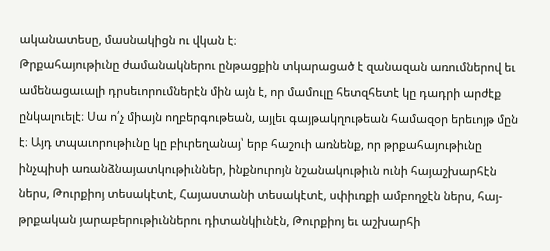ականատեսը, մասնակիցն ու վկան է։
Թրքահայութիւնը ժամանակներու ընթացքին տկարացած է զանազան առումներով եւ ամենացաւալի դրսեւորումներէն մին այն է, որ մամուլը հետզհետէ կը դադրի արժէք ընկալուելէ։ Սա ո՛չ միայն ողբերգութեան, այլեւ գայթակղութեան համազօր երեւոյթ մըն է։ Այդ տպաւորութիւնը կը բիւրեղանայ՝ երբ հաշուի առնենք, որ թրքահայութիւնը ինչպիսի առանձնայատկութիւններ, ինքնուրոյն նշանակութիւն ունի հայաշխարհէն ներս, Թուրքիոյ տեսակէտէ, Հայաստանի տեսակէտէ, սփիւռքի ամբողջէն ներս, հայ-թրքական յարաբերութիւններու դիտանկիւնէն, Թուրքիոյ եւ աշխարհի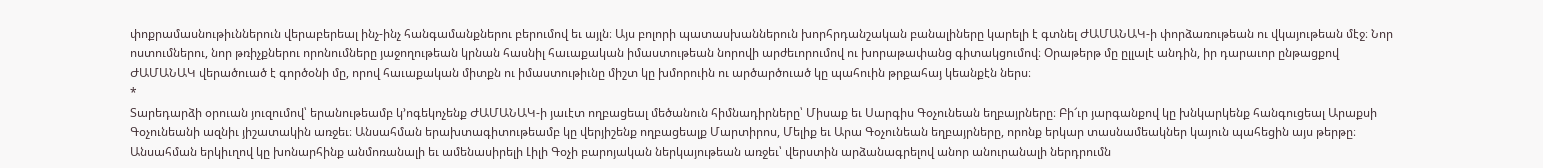փոքրամասնութիւններուն վերաբերեալ ինչ-ինչ հանգամանքներու բերումով եւ այլն։ Այս բոլորի պատասխաններուն խորհրդանշական բանալիները կարելի է գտնել ԺԱՄԱՆԱԿ-ի փորձառութեան ու վկայութեան մէջ։ Նոր ոստումներու, նոր թռիչքներու որոնումները յաջողութեան կրնան հասնիլ հաւաքական իմաստութեան նորովի արժեւորումով ու խորաթափանց գիտակցումով։ Օրաթերթ մը ըլլալէ անդին, իր դարաւոր ընթացքով ԺԱՄԱՆԱԿ վերածուած է գործօնի մը, որով հաւաքական միտքն ու իմաստութիւնը միշտ կը խմորուին ու արծարծուած կը պահուին թրքահայ կեանքէն ներս։
*
Տարեդարձի օրուան յուզումով՝ երանութեամբ կ՚ոգեկոչենք ԺԱՄԱՆԱԿ-ի յաւէտ ողբացեալ մեծանուն հիմնադիրները՝ Միսաք եւ Սարգիս Գօչունեան եղբայրները։ Բի՜ւր յարգանքով կը խնկարկենք հանգուցեալ Արաքսի Գօչունեանի ազնիւ յիշատակին առջեւ։ Անսահման երախտագիտութեամբ կը վերյիշենք ողբացեալք Մարտիրոս, Մելիք եւ Արա Գօչունեան եղբայրները, որոնք երկար տասնամեակներ կայուն պահեցին այս թերթը։ Անսահման երկիւղով կը խոնարհինք անմոռանալի եւ ամենասիրելի Լիլի Գօչի բարոյական ներկայութեան առջեւ՝ վերստին արձանագրելով անոր անուրանալի ներդրումն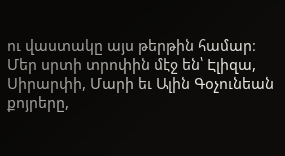ու վաստակը այս թերթին համար։ Մեր սրտի տրոփին մէջ են՝ Էլիզա, Սիրարփի, Մարի եւ Ալին Գօչունեան քոյրերը,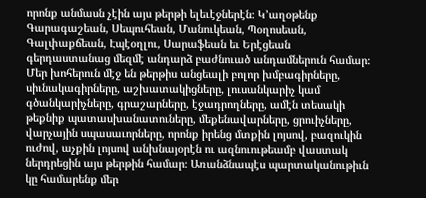որոնք անմասն չէին այս թերթի ելեւէջներէն։ Կ՚աղօթենք Գարագաշեան, Սեպուհեան, Մանուկեան, Պօղոսեան, Գալփաքճեան, Էպէօղլու, Սարաֆեան եւ Երէցեան գերդաստանաց մեզմէ անդարձ բաժնուած անդամներուն համար։ Մեր խոհերուն մէջ են թերթիս անցեալի բոլոր խմբագիրները, սիւնակագիրները, աշխատակիցները, լուսանկարիչ կամ գծանկարիչները, գրաշարները, էջադրողները, ամէն տեսակի թեքնիք պատասխանատուները, մեքենավարները, ցրուիչները, վարչային սպասաւորները, որոնք իրենց մտքին լոյսով, բազուկին ուժով, աչքին լոյսով անխնայօրէն ու ազնուութեամբ վաստակ ներդրեցին այս թերթին համար։ Առանձնապէս պարտականութիւն կը համարենք մեր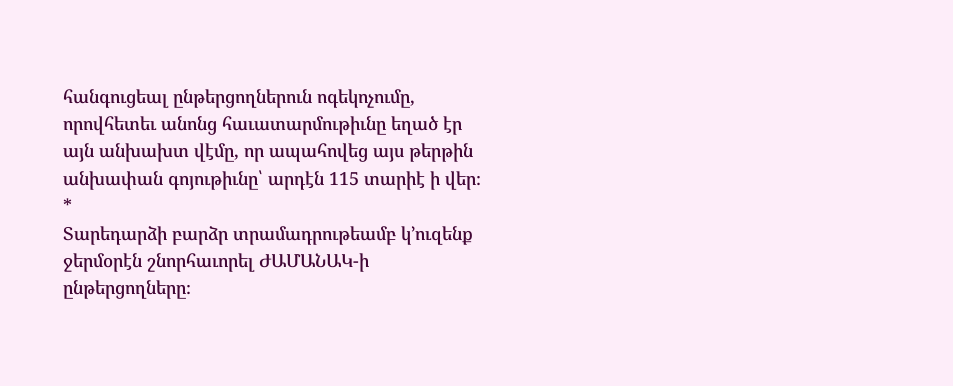հանգուցեալ ընթերցողներուն ոգեկոչումը, որովհետեւ անոնց հաւատարմութիւնը եղած էր այն անխախտ վէմը, որ ապահովեց այս թերթին անխափան գոյութիւնը՝ արդէն 115 տարիէ ի վեր։
*
Տարեդարձի բարձր տրամադրութեամբ կ՚ուզենք ջերմօրէն շնորհաւորել ԺԱՄԱՆԱԿ-ի ընթերցողները։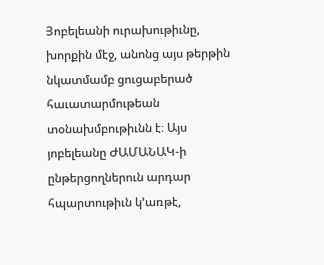Յոբելեանի ուրախութիւնը, խորքին մէջ, անոնց այս թերթին նկատմամբ ցուցաբերած հաւատարմութեան տօնախմբութիւնն է։ Այս յոբելեանը ԺԱՄԱՆԱԿ-ի ընթերցողներուն արդար հպարտութիւն կ՚առթէ,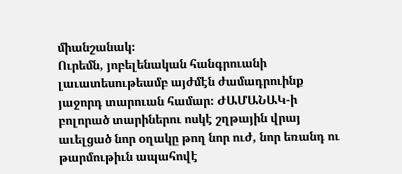միանշանակ։
Ուրեմն, յոբելենական հանգրուանի լաւատեսութեամբ այժմէն ժամադրուինք յաջորդ տարուան համար։ ԺԱՄԱՆԱԿ-ի բոլորած տարիներու ոսկէ շղթային վրայ աւելցած նոր օղակը թող նոր ուժ, նոր եռանդ ու թարմութիւն ապահովէ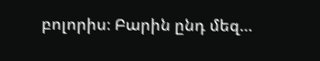բոլորիս։ Բարին ընդ մեզ…